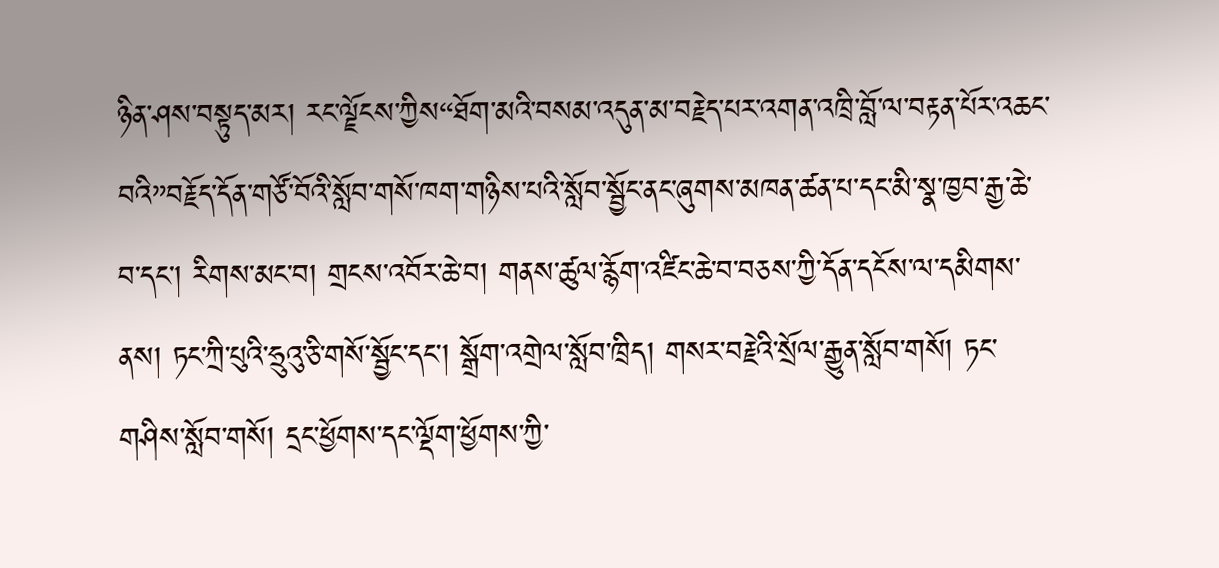ཉིན་ཤས་བསྟུད་མར། རང་ལྗོངས་ཀྱིས“ཐོག་མའི་བསམ་འདུན་མ་བརྗེད་པར་འགན་འཁྲི་བློ་ལ་བརྟན་པོར་འཆང་བའི”བརྗོད་དོན་གཙོ་བོའི་སློབ་གསོ་ཁག་གཉིས་པའི་སློབ་སྦྱོང་ནང་ཞུགས་མཁན་ཚན་པ་དང་མི་སྣ་ཁྱབ་རྒྱ་ཆེ་བ་དང་། རིགས་མང་བ། གྲངས་འབོར་ཆེ་བ། གནས་ཚུལ་རྙོག་འཛིང་ཆེ་བ་བཅས་ཀྱི་དོན་དངོས་ལ་དམིགས་ནས། ཏང་ཀྲི་པུའི་ཧྲུའུ་ཅི་གསོ་སྦྱོང་དང་། སྒྲོག་འགྲེལ་སློབ་ཁྲིད། གསར་བརྗེའི་སྲོལ་རྒྱུན་སློབ་གསོ། ཏང་གཤིས་སློབ་གསོ། དྲང་ཕྱོགས་དང་ལྡོག་ཕྱོགས་ཀྱི་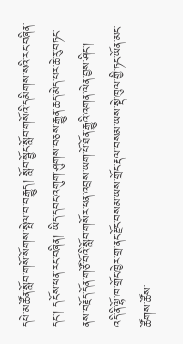དཔེ་མཚོན་སློབ་གསོ་སོགས་སྤེལ་བ་བརྒྱུད། སློབ་སྦྱོང་སློབ་གསོའི་དམིགས་སའི་རང་བཞིན་དང་། དངོས་ཕན་རང་བཞིན། ཡིད་དབང་འགུག་ཤུགས་བཅས་རྒྱུན་ཆད་མེད་པར་ཆེ་རུ་བཏང་ནས་བརྗོད་དོན་གཙོ་བོའི་སློབ་གསོར་ཕན་འབྲས་ཡག་པོ་ཐོན་རྒྱུའི་འགན་ལེན་བྱས་ཤིང་།
འདི་ནི་ལྷོ་ཁ་གྲོང་ཁྱེར་གྲ་ནང་རྫོང་བསམ་ཡས་གྲོང་རྡལ་བསམ་ཡས་སྡེ་ཁུལ་གྱི་ཏང་ཡོན་མང་ཚོགས་ཚོས་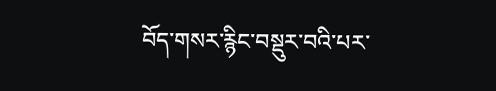བོད་གསར་རྙིང་བསྡུར་བའི་པར་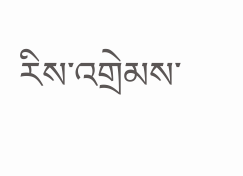རིས་འགྲེམས་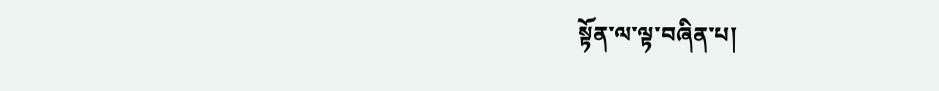སྟོན་ལ་ལྟ་བཞིན་པ།